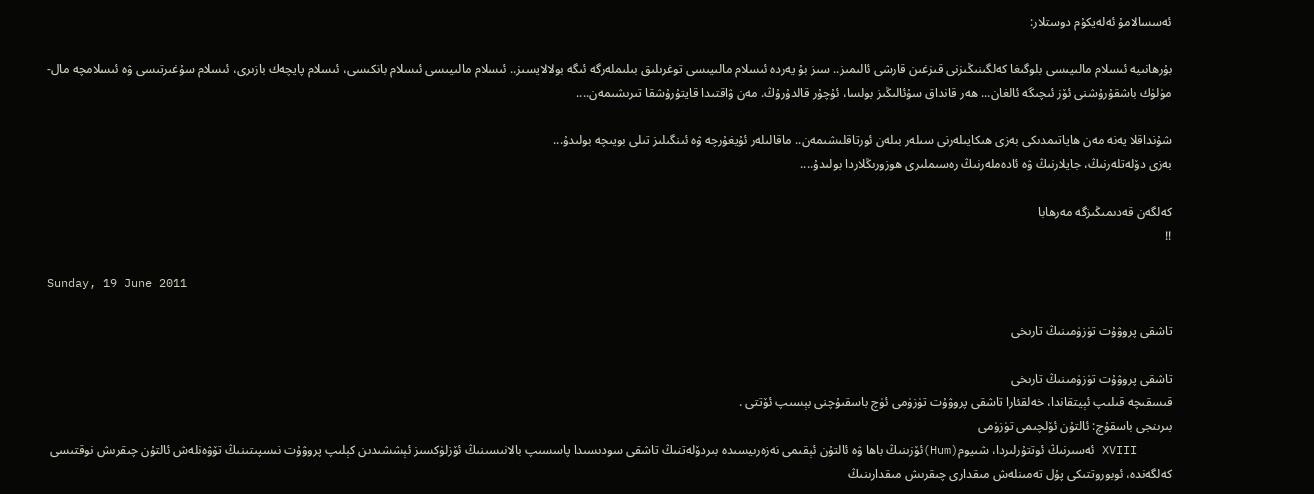ئەسسالامۇ ئەلەيكۇم دوستلار:

بۇرھانىيە ئىسلام مالىيىسى بلوگىغا كەلگىنىڭىزنى قىزغىن قارشى ئالىمىز.. سىز بۇ يەردە ئىسلام مالىيىسى توغرىلىق بىلىملەرگە ئىگە بولالايسىز.. ئىسلام مالىيىسى ئىسلام بانكىسى، ئىسلام پايچەك بازىرى، ئىسلام سۇغىرتىسى ۋە ئىسلامچە مال-مۈلۈك باشقۇرۇشنى ئۆز ئىچىگە ئالغان... ھەر قانداق سۇئالىڭىز بولسا، ئۇچۇر قالدۇرۇڭ. مەن ۋاقتىدا قايتۇرۇشقا تىرىشىمەن....

شۇنداقلا يەنە مەن ھاياتىمدىكى بەزى ھىكايىلەرنى سىلەر بىلەن ئورتاقلىشىمەن.. ماقالىلەر ئۇيغۇرچە ۋە ئىنگىلىز تىلى بويىچە بولىدۇ...
بەزى دۆلەتلەرنىڭ، جايلارنىڭ ۋە ئادەملەرنىڭ رەسىملىرى ھوزورىڭلاردا بولىدۇ....

كەلگەن قەدىمىڭىزگە مەرھابا
!!

Sunday, 19 June 2011

تاشقى پروۋۇت تۈزۈمىنىڭ تارىخى

تاشقى پروۋۇت تۈزۈمىنىڭ تارىخى
قىسقىچە قىلىپ ئېيتقاندا، خەلقئارا تاشقى پروۋۇت تۈزۈمى ئۈچ باسقىۇچنى بېسىپ ئۆتتى .
بىرىنجى باسقۇچ: ئالتۇن ئۆلچىمى تۈزۈمى
     XVIII ئەسىرنىڭ ئوتتۇرلىردا، شىيوم(Hum)ئۆزىنىڭ باھا ۋە ئالتۇن ئېقىمى نەزەرىيسىدە بىردۆلەتنىڭ تاشقى سودىسىدا پاسسىپ بالانىسىنىڭ ئۆزلۈكسىز ئېششىدىن كېلىپ پروۋۇت نىسپىتىنىڭ تۆۋەنلەش ئالتۇن چىقرىش نوقتىسى كەلگەندە، ئوبوروتتىكى پۇل تەمىنلەش مىقدارى چىقرىش مىقدارىنىڭ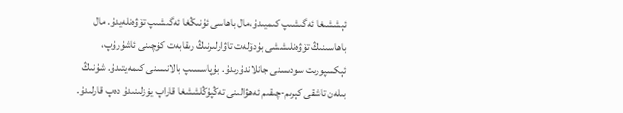ئېششىغا ئەگىشىپ كىميىدۇ،مال باھاسى ئۇنىڭغا ئەگىشىپ تۆۋەنلەيدۇ. مال باھاسىنىڭ تۆۋەنلىششى بۇدۆلەت تاۋارلىرنىڭ رىقابەت كۈچىنى ئاشۇرۇپ، ئېكسپورىت سودىسنى جانلاندۇرىدۇ. بۇپاسسىپ بالانىسنى كىمەيتىدۇ. شۇنىڭ بىلەن تاشقى كېرىم-چىقىم ئەھۋالىنى تەڭپۇڭلششغا قاراپ يۈزلىنىدۇ دەپ قارلىدۇ.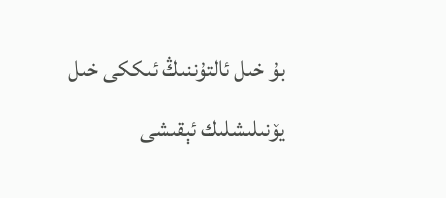بۇ خىل ئالتۇننىڭ ئىككى خىل يۆنىلىشلىك ئېقىشى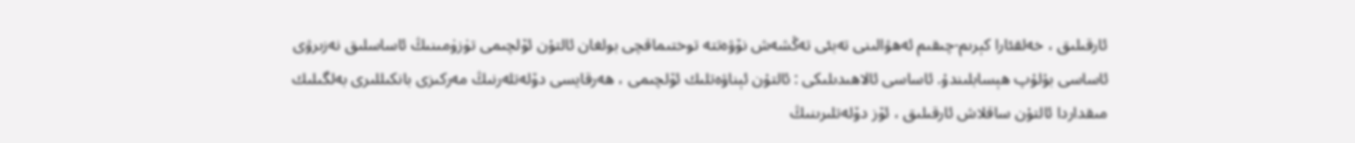ئارقىلىق ، خەلقئارا كېرىم-چىقىم ئەھۋالىنى تەبئى تەڭشەش نۆۋەتتە توختىماقچى بولغان ئالتۇن ئۆلچىمى تۈزۈمىنىڭ ئاساسلىق نەزىرۋى ئاساسى بۇلۇپ ھېسابلىندۇ. ئاساسى ئالاھىدىلىكى : ئالتۇن ئېناۋەتلىك ئۆلچىمى ، ھەرقايسى دۆلەتلەرنىڭ مەركىزى بانكىللىرى بەلگىلىك مىقداردا ئالتۇن ساقلاش ئارقىلىق ، ئۆز دۆلەتلىرىنىڭ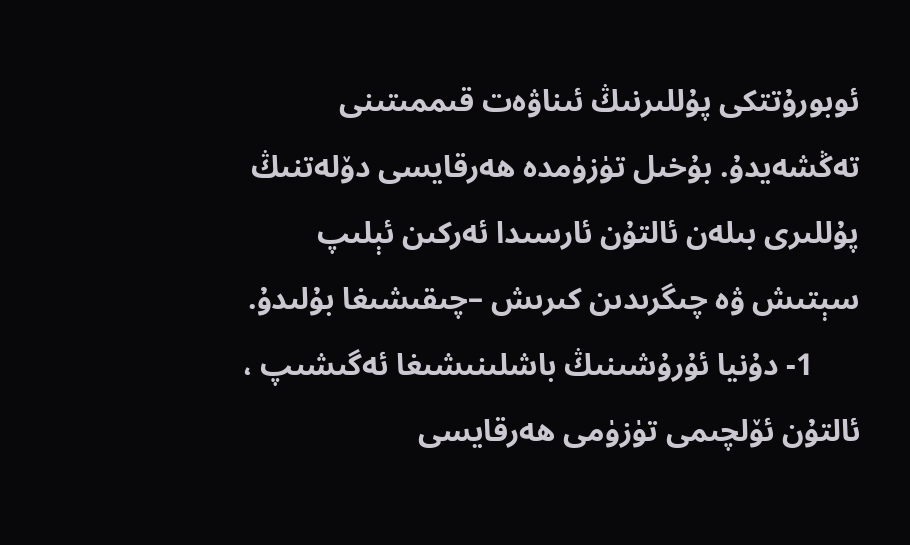ئوبورۇتتكى پۇللىرنىڭ ئىناۋەت قىممىتىنى تەڭشەيدۇ. بۇخىل تۈزۈمدە ھەرقايسى دۆلەتنىڭ پۇللىرى بىلەن ئالتۇن ئارسىدا ئەركىن ئېلىپ سېتىش ۋە چىگرىدىن كىرىش –چىقىشىغا بۇلىدۇ.
      1- دۇنيا ئۇرۇشىنىڭ باشلىنىشىغا ئەگىشىپ ، ئالتۇن ئۆلچىمى تۈزۈمى ھەرقايسى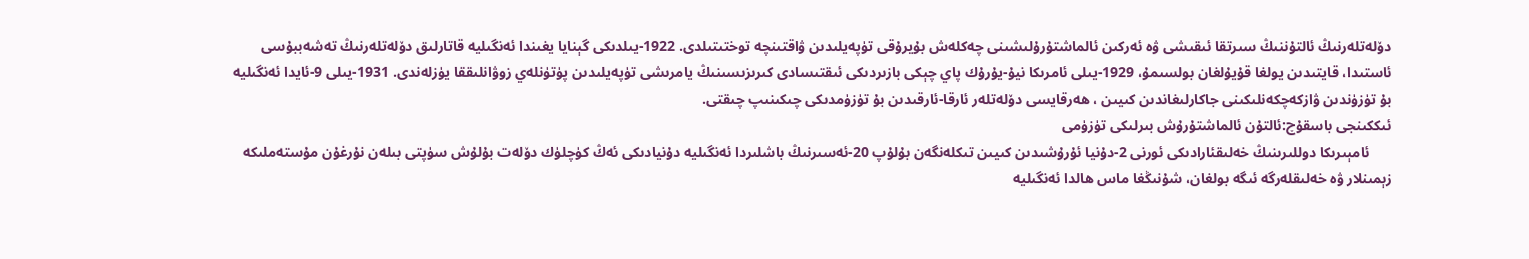دۆلەتلەرنىڭ ئالتۇننىڭ سىرتقا ئىقىشى ۋە ئەركىن ئالماشتۇرۇلىشىنى چەكلەش بۇيرۇقى تۈپەيلىدىن ۋاقتىنچە توختىتىلدى. 1922-يىلدىكى گېنايا يغىندا ئەنگىليە قاتارلىق دۆلەتلەرنىڭ تەشەببۇسى ئاستىدا، قايتىدىن يولغا قۇيۇلغان بولسىمۇ، 1929-يىلى ئامرىكا نيۇ-يۇرۇك پاي چېكى بازىردىكى ئىقتىسادى كىرىزىسىنىڭ يامرىشى تۈپەيلىدىن پۈتۈنلەي زوۋانلىققا يۈزلەندى. 1931-يىلى 9-ئايدا ئەنگىليە بۇ تۈزۈندىن ۋازكەچكەنلىكىنى جاكارلىغاندىن كىيىن ، ھەرقايسى دۆلەتلەر ئارقا-ئارقىدىن بۇ تۈزۈمدىكى چىكىنىپ چىقتى.
ئىككىنجى باسقۇچ:ئالتۇن ئالماشتۇرۇش بىرلىكى تۈزۈمى
      ئامېىرىكا دوللىرىنىڭ خەلىقئارادىكى ئورنى 2-دۇنيا ئۇرۇشىدىن كىيىن تىكلەنگەن بۇلۇپ 20-ئەسىرنىڭ باشلىردا ئەنگىليە دۇنيادىكى ئەڭ كۈچلۈك دۆلەت بۇلۇش سۈپتى بىلەن نۇرغۇن مۇستەملىكە زېمىنلار ۋە خەلىقلەرگە ئىگە بولغان، شۇنىڭغا ماس ھالدا ئەنگىليە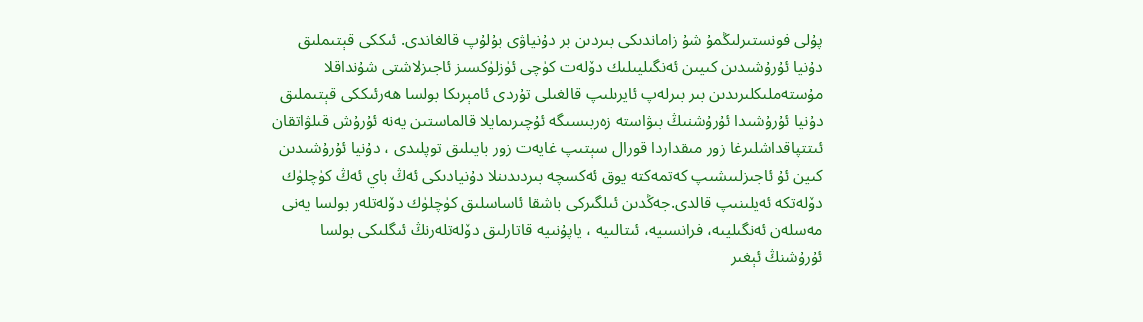پۇلى فونستىرلىڭمۇ شۇ زاماندىكى بىردىن بر دۇنياۋى بۇلۇپ قالغاندى. ئىككى قېتىملىق دۇنيا ئۇرۇشىدىن كىيىن ئەنگىليىلىك دۆلەت كۈچى ئۈزلۈكسىز ئاجىزلاشتى شۇنداقلا مۇستەملىكلىرىدىن بىر بىرلەپ ئايرىلىپ قالغىلى تۇردى ئامېرىكا بولسا ھەرئىككى قېتىملىق دۇنيا ئۇرۇشىدا ئۇرۇشنىڭ بىۋاستە زەربىسىگە ئۇچىرىمايلا قالماستىن يەنە ئۇرۇش قىلۋاتقان ئىتتپاقداشلىرغا زور مىقداردا قورال سېتىپ غايەت زور بايىلىق توپلىدى ، دۇنيا ئۇرۇشىدىن كىين ئۇ ئاجىزلىىشىپ كەتمەكتە يوق ئەكسچە بىردىدىنلا دۇنيادىكى ئەڭ باي ئەڭ كۈچلۈك دۆلەتكە ئەيلىنىپ قالدى.جەڭدىن ئىلگىركى باشقا ئاساسلىق كۈچلۈك دۆلەتلەر بولسا يەنى مەسلەن ئەنگىليىە، فرانسىيە، ئىتالىيە ، ياپۇنىيە قاتارلىق دۆلەتلەرنڭ ئىگلىكى بولسا ئۇرۇشنڭ ئېغىر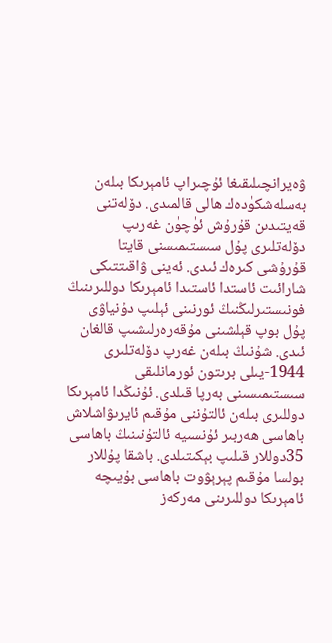ۋەيرانچىلىقىغا ئۇچىراپ ئامېرىكا بىلەن بەسلەشكۈدەك ھالى قالمىدى. دۆلەتنى قەيتىدىن قۇرۇش ئۈچۈن غەرىپ دۆلەتلىرى پۇل سىستىمىسنى قايتا قۇرۇشى كىرەك ئىدى. ئەينى ۋاقىتتىكى شارائىت ئاستدا ئاستىدا ئامېرىكا دوللىرىنىڭ فونىستىرلىڭنىڭ ئورنىنى ئېلىپ دۇنياۋى پۇل بوپ قېلشىنى مۇقەرەرلىشىپ قالغان ئىدى. شۇنىڭ بىلەن غەرپ دۆلەتلىرى 1944-يىلى برىتون ئورمانلىقى سىستىمىسىنى بەرپا قىلدى. ئۇنىڭدا ئامېرىكا دوللىرى بىلەن ئالتۇننى مۇقىم ئايرىۋاشلاش باھاسى ھەربىر ئۇنسىيە ئالتۇنىنىڭ باھاسى 35دوللار قىلىپ بېكىتىلدى. باشقا پۇللار بولسا مۇقىم پېرېۋوت باھاسى بۇيىچە ئامېرىكا دوللىرىنى مەركەز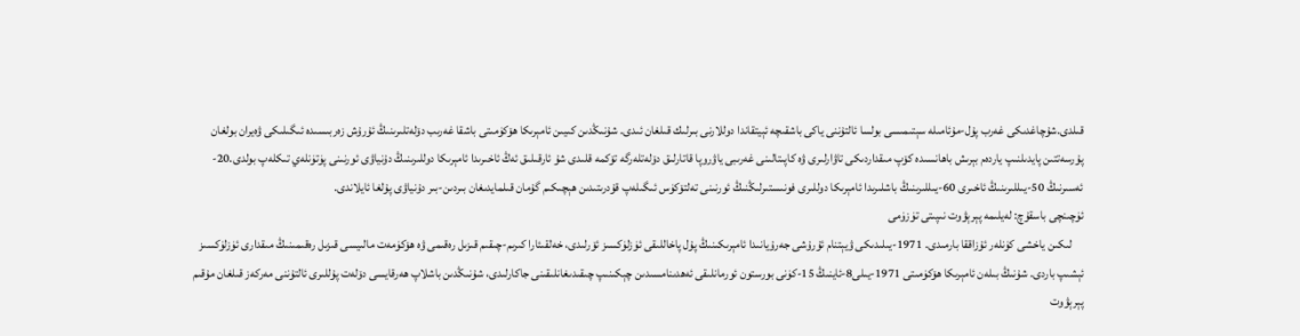قىلدى.شۇچاغدىكى غەرب پۇل-مۇئامىلە سېتىمىسى بولسا ئالتۇننى ياكى باشقىچە ئېيتقاندا دوللارنى بىرلىك قىلغان ئىدى. شۇنىڭدىن كىيىن ئامېرىكا ھۆكۈمىتى باشقا غەرىب دۆلەتلىرىنىڭ ئۇرۇش زەربىسىدە ئىگىلىكى ۋەيران بولغان پۇرسەتتىن پايدىلنىپ ياردەم بېرىش باھانسىدە كۆپ مىقداردىكى تاۋارلىرى ۋە كاپىتالىنى غەرىبى ياۋروپا قاتارلىق دۆلەتلەرگە تۆكمە قلىدى شۇ ئارقىلىق ئەڭ ئاخىرىدا ئامېرىكا دوللىرىنىڭ دۇنياۋى ئورنىنى پۈتۈنلەي تىكلەپ بولدى.20-ئەسىرنىڭ 50-يىللىرىنىڭ ئاخىرى 60-يىللىرىنىڭ باشلىرىدا ئامېرىكا دوللىرى فونىستىرلىڭنىڭ ئورنىنى تەلتۆكۈس ئىگىلەپ قۇدرىتىدىن ھېچىكىم گۇمان قىلمايدىغان بىردىن-بىر دۇنياۋى پۇلغا ئايلاندى.
ئۈچىنچى باسقۇچ: لەيلىمە پېرېۋوت نىپىتى تۈزۈمى
     لىكىن ياخشى كۈنلەر ئۇزاققا بارمىدى. 1971-يىلىدىكى ۋيېتنام ئۇرۇشى جەرۇيانىدا ئامېرىكىنىڭ پۇل پاخاللىقى ئۈزلۈكسىز ئۆرلىدى، خەلقىئارا كىرىم-چىقىم قىزىل رەقىمى ۋە ھۆكۈمەت مالىيسى قىزىل رەقىمىنىڭ مىقدارى ئۈزلۈكسىز ئېشىپ باردى. شۇنىڭ بىلەن ئامېرىكا ھۆكۈمىتى 1971-يىلى8-ئاينىڭ 15-كۈنى بورستون ئورمانلىقى ئەھدىنامسىدىن چېكىنىپ چىقىدىغانلىقىنى جاكارلىدى، شۇنىڭدىن باشلاپ ھەرقايسى دۆلەت پۇللىرى ئالتۇننى مەركەز قىلغان مۇقىم پېرېۋوت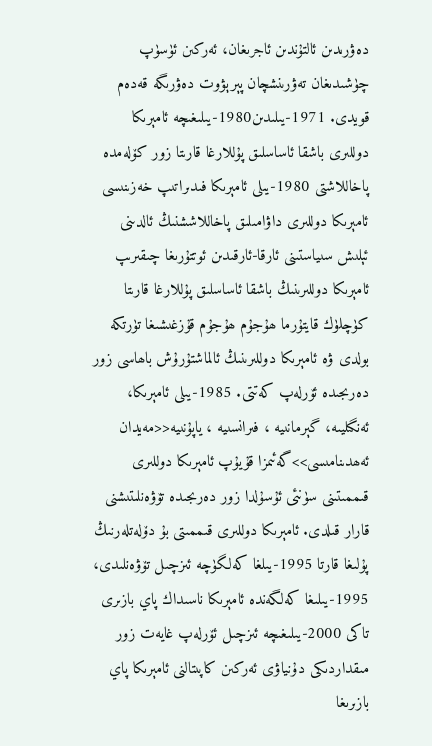دەۋرىدىن ئالتۇندىن ئاجرىغان، ئەركىن ئۈسۈپ چۈشىدىغان تەۋرىنشچان پېرېۋوت دەۋرىگە قەدەم قويدى. 1971-يىلىدىن1980-يىلىغىچە ئامېرىكا دوللىرى باشقا ئاساسلىق پۇللارغا قارىتا زور كۆلەمدە پاخاللاشتى 1980-يىلى ئامېرىكا فىدىراتىپ خەزىنىسى ئامېرىكا دوللىرى داۋامىلىق پاخاللاششنىڭ ئالدىنى ئېلىش سىياستىنى ئارقا-ئارقىدىن ئوتتۇرىغا چىقىرىپ ئامېرىكا دوللىرىنىڭ باشقا ئاساسلىق پۇللارغا قارىتا كۈچلۈك قايتۇرما ھۇجۇم ھۇجۇم قۇزغىشىغا تۈرتكە بولدى ۋە ئامېرىكا دوللىرىنىڭ ئالماشتۇرۇش باھاسى زور دەرىجىدە ئۆرلەپ كەتتى. 1985-يىلى ئامېرىكا، ئەنگىليىە، گېرمانىيە ، فىرانسىيە ، ياپۇنىيە<<مەيدان ئەھدىنامىسى>>گەئىمزا قۇيۇپ ئامېرىكا دوللىرى قىممىتىنى سۈنئى ئۇسۇلدا زور دەرىجىدە تۆۋەنلىتىشنى قارار قىلدى. ئامېرىكا دوللىرى قىممىتى بۇ دۆلەتلەرنىڭ پۇلىغا قارتا 1995-يىلغا كەلگۈچە ئىزچىل تۆۋەنلىدى، 1995-يىلىغا كەلگەندە ئامېرىكا ناسىداك پاي بازىرى تاكى 2000-يىلىغىچە ئىزچىل ئۆرلەپ غايەت زور مىقداردىكى دۇنياۋى ئەركىن كاپىتالنى ئامېرىكا پاي بازىرىغا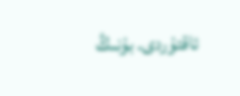ئاقتۇردى. بۇنىڭ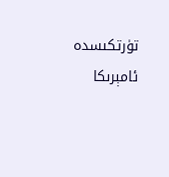تۈرتكىسدە ئامېرىكا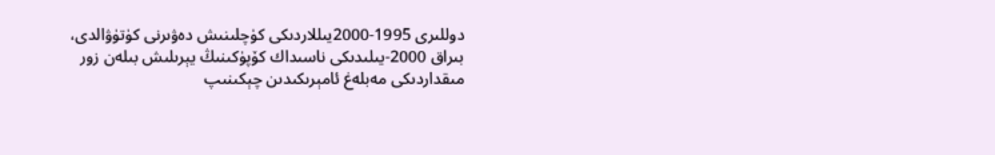دوللىرى 1995-2000يىللاردىكى كۈچلىنىش دەۋىرنى كۈتۈۋالدى، بىراق 2000-يىلىدىكى ناسىداك كۆپۈكىنىڭ يېرىلىش بىلەن زور مىقداردىكى مەبلەغ ئامېرىكىدىن چېكىنىپ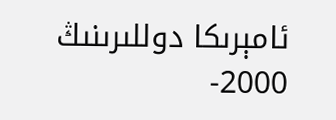ئامېرىكا دوللىرىنىڭ 2000-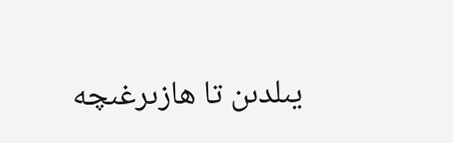يىلدىن تا ھازىرغىچە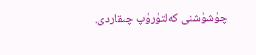چۈشۈشنى كەلتۈرۈپ چىقاردى.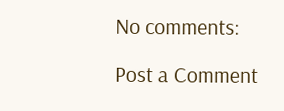No comments:

Post a Comment